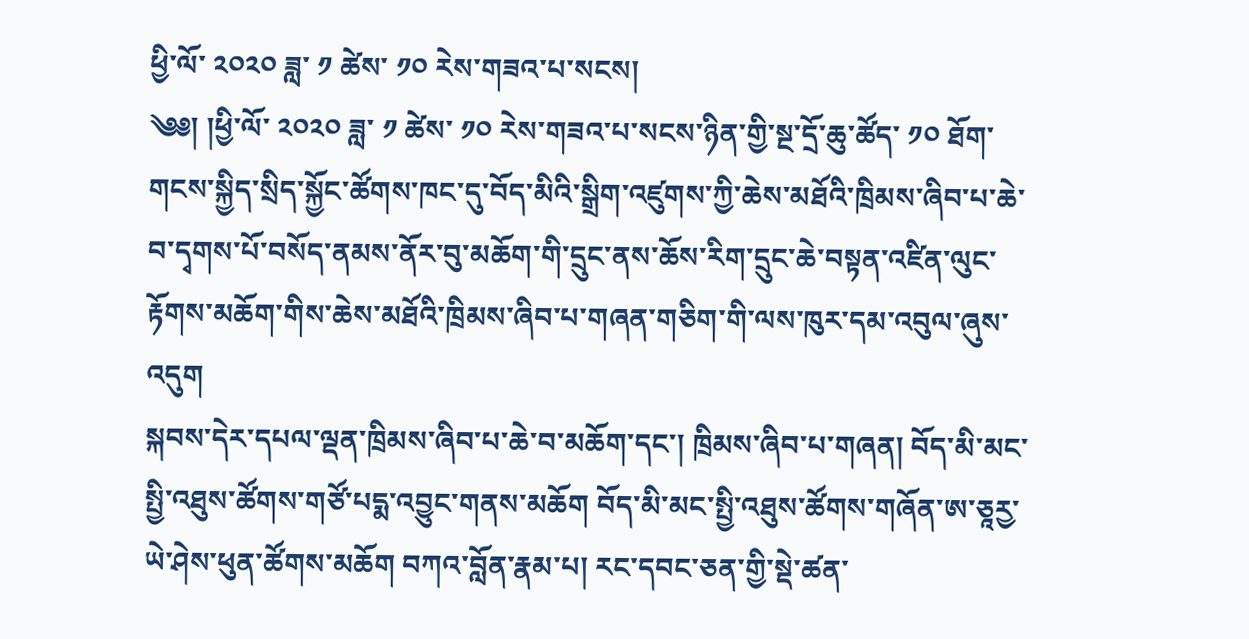ཕྱི་ལོ་ ༢༠༢༠ ཟླ་ ༡ ཚེས་ ༡༠ རེས་གཟའ་པ་སངས།
༄༅། །ཕྱི་ལོ་ ༢༠༢༠ ཟླ་ ༡ ཚེས་ ༡༠ རེས་གཟའ་པ་སངས་ཉིན་གྱི་སྔ་དྲོ་ཆུ་ཚོད་ ༡༠ ཐོག་གངས་སྐྱིད་སྲིད་སྐྱོང་ཚོགས་ཁང་དུ་བོད་མིའི་སྒྲིག་འཛུགས་ཀྱི་ཆེས་མཐོའི་ཁྲིམས་ཞིབ་པ་ཆེ་བ་དྭགས་པོ་བསོད་ནམས་ནོར་བུ་མཆོག་གི་དྲུང་ནས་ཆོས་རིག་དྲུང་ཆེ་བསྟན་འཛིན་ལུང་རྟོགས་མཆོག་གིས་ཆེས་མཐོའི་ཁྲིམས་ཞིབ་པ་གཞན་གཅིག་གི་ལས་ཁུར་དམ་འབུལ་ཞུས་འདུག
སྐབས་དེར་དཔལ་ལྡན་ཁྲིམས་ཞིབ་པ་ཆེ་བ་མཆོག་དང་། ཁྲིམས་ཞིབ་པ་གཞན། བོད་མི་མང་སྤྱི་འཐུས་ཚོགས་གཙོ་པདྨ་འབྱུང་གནས་མཆོག བོད་མི་མང་སྤྱི་འཐུས་ཚོགས་གཞོན་ཨ་ཅཱརྱ་ཡེ་ཤེས་ཕུན་ཚོགས་མཆོག བཀའ་བློན་རྣམ་པ། རང་དབང་ཅན་གྱི་སྡེ་ཚན་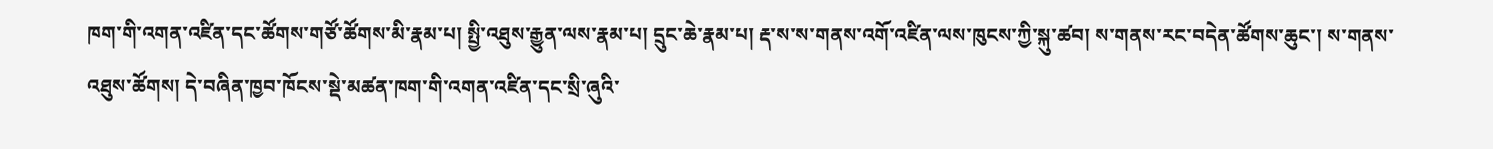ཁག་གི་འགན་འཛིན་དང་ཚོགས་གཙོ་ཚོགས་མི་རྣམ་པ། སྤྱི་འཐུས་རྒྱུན་ལས་རྣམ་པ། དྲུང་ཆེ་རྣམ་པ། རྡ་ས་ས་གནས་འགོ་འཛིན་ལས་ཁུངས་ཀྱི་སྐུ་ཚབ། ས་གནས་རང་བདེན་ཚོགས་ཆུང་། ས་གནས་འཐུས་ཚོགས། དེ་བཞིན་ཁྱབ་ཁོངས་སྡེ་མཚན་ཁག་གི་འགན་འཛིན་དང་སྲི་ཞུའི་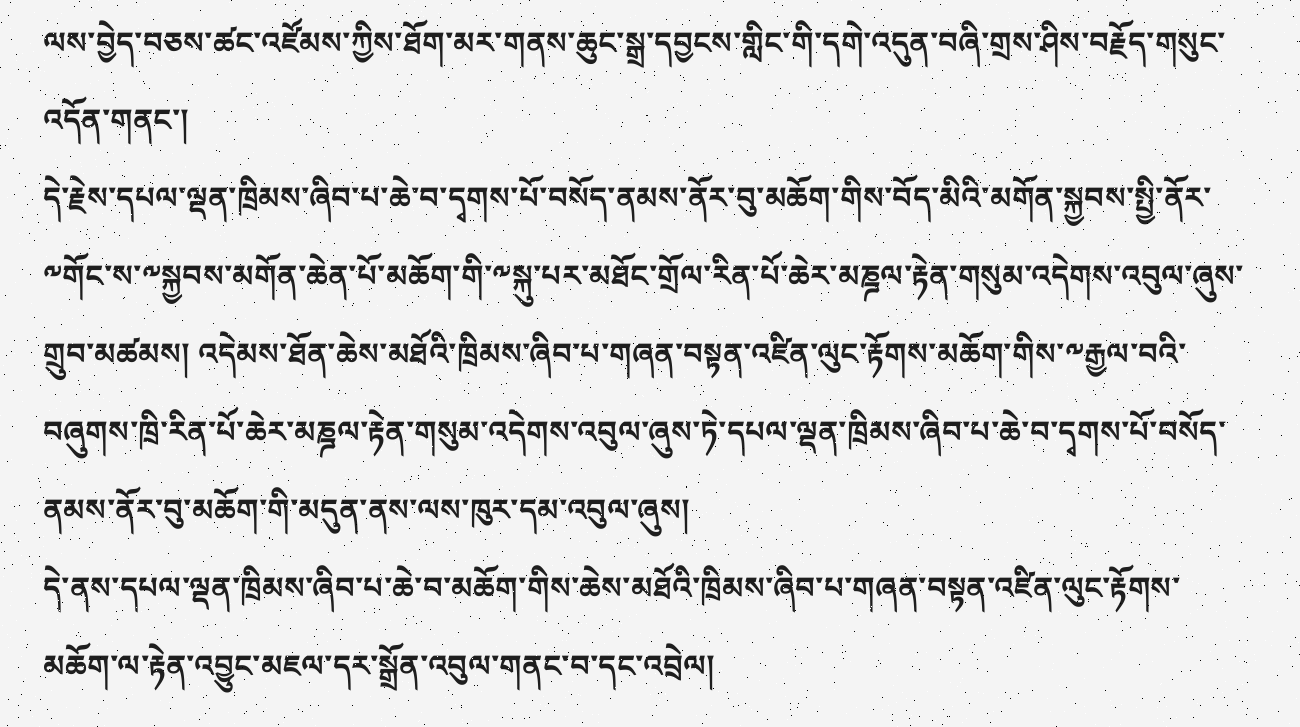ལས་བྱེད་བཅས་ཚང་འཛོམས་ཀྱིས་ཐོག་མར་གནས་ཆུང་སྒྲ་དབྱངས་གླིང་གི་དགེ་འདུན་བཞི་གྲས་ཤིས་བརྗོད་གསུང་འདོན་གནང་།
དེ་རྗེས་དཔལ་ལྡན་ཁྲིམས་ཞིབ་པ་ཆེ་བ་དྭགས་པོ་བསོད་ནམས་ནོར་བུ་མཆོག་གིས་བོད་མིའི་མགོན་སྐྱབས་སྤྱི་ནོར་༸གོང་ས་༸སྐྱབས་མགོན་ཆེན་པོ་མཆོག་གི་༸སྐུ་པར་མཐོང་གྲོལ་རིན་པོ་ཆེར་མཎྜལ་རྟེན་གསུམ་འདེགས་འབུལ་ཞུས་གྲུབ་མཚམས། འདེམས་ཐོན་ཆེས་མཐོའི་ཁྲིམས་ཞིབ་པ་གཞན་བསྟན་འཛིན་ལུང་རྟོགས་མཆོག་གིས་༸རྒྱལ་བའི་བཞུགས་ཁྲི་རིན་པོ་ཆེར་མཎྜལ་རྟེན་གསུམ་འདེགས་འབུལ་ཞུས་ཏེ་དཔལ་ལྡན་ཁྲིམས་ཞིབ་པ་ཆེ་བ་དྭགས་པོ་བསོད་ནམས་ནོར་བུ་མཆོག་གི་མདུན་ནས་ལས་ཁུར་དམ་འབུལ་ཞུས།
དེ་ནས་དཔལ་ལྡན་ཁྲིམས་ཞིབ་པ་ཆེ་བ་མཆོག་གིས་ཆེས་མཐོའི་ཁྲིམས་ཞིབ་པ་གཞན་བསྟན་འཛིན་ལུང་རྟོགས་མཆོག་ལ་རྟེན་འབྱུང་མཇལ་དར་སྒྲོན་འབུལ་གནང་བ་དང་འབྲེལ།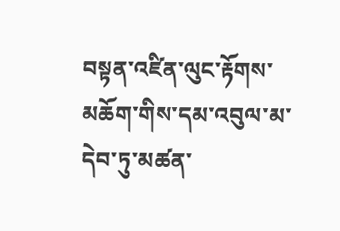བསྟན་འཛིན་ལུང་རྟོགས་མཆོག་གིས་དམ་འབུལ་མ་དེབ་ཏུ་མཚན་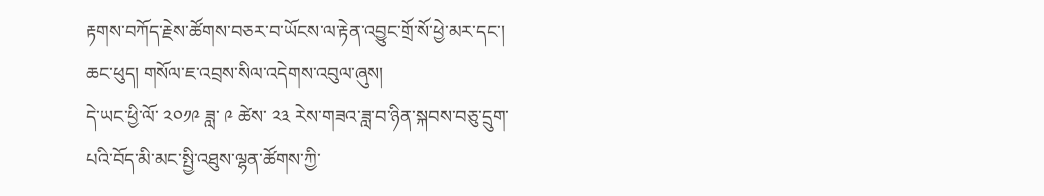རྟགས་བཀོད་རྗེས་ཚོགས་བཅར་བ་ཡོངས་ལ་རྟེན་འབྱུང་གྲོ་སོ་ཕྱེ་མར་དང་། ཆང་ཕུད། གསོལ་ཇ་འབྲས་སིལ་འདེགས་འབུལ་ཞུས།
དེ་ཡང་ཕྱི་ལོ་ ༢༠༡༩ ཟླ་ ༩ ཚེས་ ༢༣ རེས་གཟའ་ཟླ་བ་ཉིན་སྐབས་བཅུ་དྲུག་པའི་བོད་མི་མང་སྤྱི་འཐུས་ལྷན་ཚོགས་ཀྱི་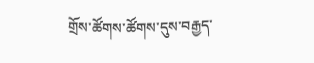གྲོས་ཚོགས་ཚོགས་དུས་བརྒྱད་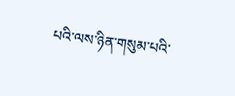པའི་ལས་ཉིན་གསུམ་པའི་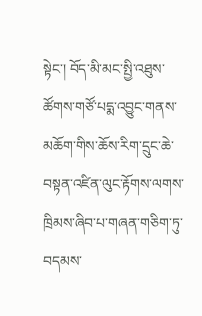སྟེང་། བོད་མི་མང་སྤྱི་འཐུས་ཚོགས་གཙོ་པདྨ་འབྱུང་གནས་མཆོག་གིས་ཆོས་རིག་དྲུང་ཆེ་བསྟན་འཛིན་ལུང་རྟོགས་ལགས་ཁྲིམས་ཞིབ་པ་གཞན་གཅིག་ཏུ་བདམས་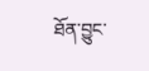ཐོན་བྱུང་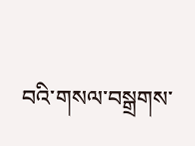བའི་གསལ་བསྒྲགས་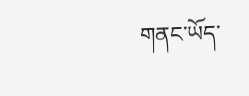གནང་ཡོད་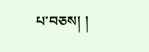པ་བཅས། །